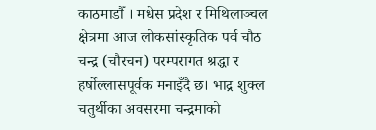काठमाडौँ । मधेस प्रदेश र मिथिलाञ्चल क्षेत्रमा आज लोकसांस्कृतिक पर्व चौठ चन्द्र (चौरचन) परम्परागत श्रद्धा र हर्षोल्लासपूर्वक मनाइँदै छ। भाद्र शुक्ल चतुर्थीका अवसरमा चन्द्रमाको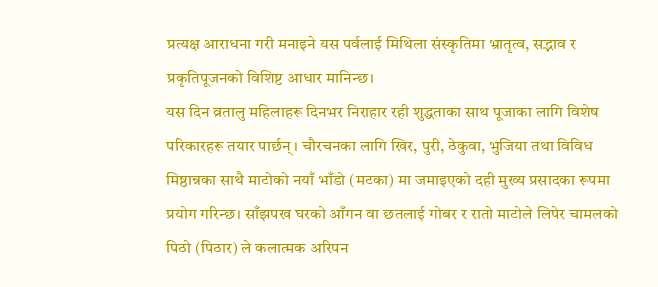प्रत्यक्ष आराधना गरी मनाइने यस पर्वलाई मिथिला संस्कृतिमा भ्रातृत्व, सद्भाव र प्रकृतिपूजनको विशिष्ट आधार मानिन्छ।
यस दिन व्रतालु महिलाहरू दिनभर निराहार रही शुद्धताका साथ पूजाका लागि विशेष परिकारहरू तयार पार्छन्। चौरचनका लागि खिर, पुरी, ठेकुवा, भुजिया तथा विविध मिष्ठान्नका साथै माटोको नयाँ भाँडो (मटका) मा जमाइएको दही मुख्य प्रसादका रूपमा प्रयोग गरिन्छ। साँझपख घरको आँगन वा छतलाई गोबर र रातो माटोले लिपेर चामलको पिठो (पिठार) ले कलात्मक अरिपन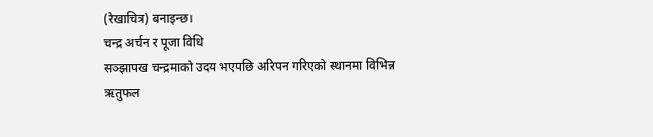(रेखाचित्र) बनाइन्छ।
चन्द्र अर्चन र पूजा विधि
सञ्झापख चन्द्रमाको उदय भएपछि अरिपन गरिएको स्थानमा विभिन्न ऋतुफल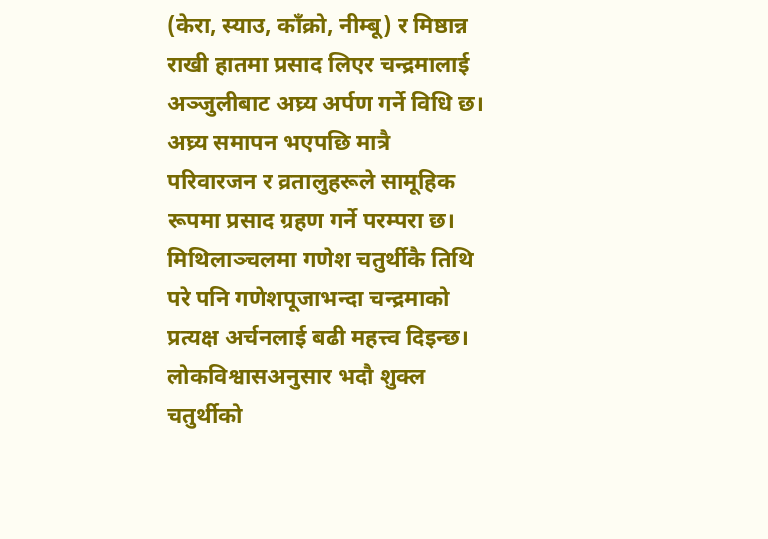(केरा, स्याउ, काँक्रो, नीम्बू) र मिष्ठान्न राखी हातमा प्रसाद लिएर चन्द्रमालाई अञ्जुलीबाट अघ्र्य अर्पण गर्ने विधि छ। अघ्र्य समापन भएपछि मात्रै परिवारजन र व्रतालुहरूले सामूहिक रूपमा प्रसाद ग्रहण गर्ने परम्परा छ।
मिथिलाञ्चलमा गणेश चतुर्थीकै तिथि परे पनि गणेशपूजाभन्दा चन्द्रमाको प्रत्यक्ष अर्चनलाई बढी महत्त्व दिइन्छ। लोकविश्वासअनुसार भदौ शुक्ल चतुर्थीको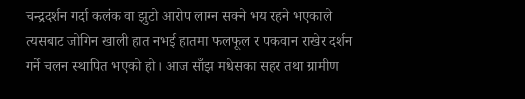चन्द्रदर्शन गर्दा कलंक वा झुटो आरोप लाग्न सक्ने भय रहने भएकाले त्यसबाट जोगिन खाली हात नभई हातमा फलफूल र पकवान राखेर दर्शन गर्ने चलन स्थापित भएको हो। आज साँझ मधेसका सहर तथा ग्रामीण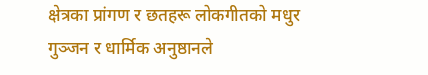क्षेत्रका प्रांगण र छतहरू लोकगीतको मधुर गुञ्जन र धार्मिक अनुष्ठानले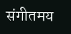संगीतमय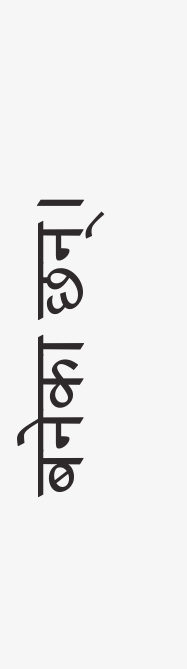बनेका छन्।